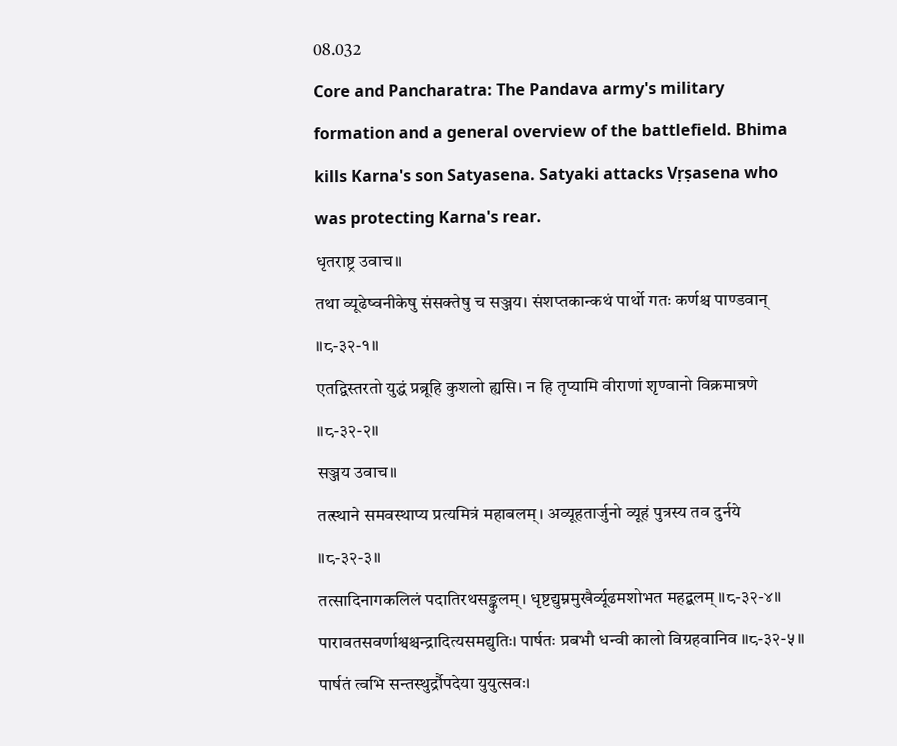08.032
Core and Pancharatra: The Pandava army's military formation and a general overview of the battlefield. Bhima kills Karna's son Satyasena. Satyaki attacks Vṛṣasena who was protecting Karna's rear.
धृतराष्ट्र उवाच॥
तथा व्यूढेष्वनीकेषु संसक्तेषु च सञ्जय। संशप्तकान्कथं पार्थो गतः कर्णश्च पाण्डवान् ॥८-३२-१॥
एतद्विस्तरतो युद्धं प्रब्रूहि कुशलो ह्यसि। न हि तृप्यामि वीराणां शृण्वानो विक्रमान्रणे ॥८-३२-२॥
सञ्जय उवाच॥
तत्स्थाने समवस्थाप्य प्रत्यमित्रं महाबलम्। अव्यूहतार्जुनो व्यूहं पुत्रस्य तव दुर्नये ॥८-३२-३॥
तत्सादिनागकलिलं पदातिरथसङ्कुलम्। धृष्टद्युम्नमुखैर्व्यूढमशोभत महद्बलम् ॥८-३२-४॥
पारावतसवर्णाश्वश्चन्द्रादित्यसमद्युतिः। पार्षतः प्रबभौ धन्वी कालो विग्रहवानिव ॥८-३२-५॥
पार्षतं त्वभि सन्तस्थुर्द्रौपदेया युयुत्सवः।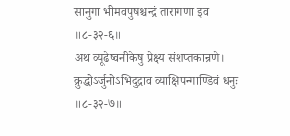सानुगा भीमवपुषश्चन्द्रं तारागणा इव ॥८-३२-६॥
अथ व्यूढेष्वनीकेषु प्रेक्ष्य संशप्तकान्रणे। क्रुद्धोऽर्जुनोऽभिदुद्राव व्याक्षिपन्गाण्डिवं धनुः ॥८-३२-७॥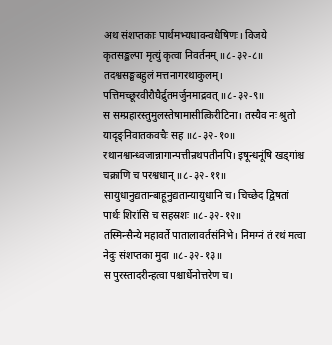अथ संशप्तकाः पार्थमभ्यधावन्वधैषिणः। विजये कृतसङ्कल्पा मृत्युं कृत्वा निवर्तनम् ॥८-३२-८॥
तदश्वसङ्घबहुलं मत्तनागरथाकुलम्। पत्तिमच्छूरवीरौघैर्द्रुतमर्जुनमाद्रवत् ॥८-३२-९॥
स सम्प्रहारस्तुमुलस्तेषामासीत्किरीटिना। तस्यैव नः श्रुतो यादृङ्निवातकवचैः सह ॥८-३२-१०॥
रथानश्वान्ध्वजान्नागान्पत्तीन्रथपतीनपि। इषून्धनूंषि खड्गांश्च चक्राणि च परश्वधान् ॥८-३२-११॥
सायुधानुद्यतान्बाहूनुद्यतान्यायुधानि च। चिच्छेद द्विषतां पार्थः शिरांसि च सहस्रशः ॥८-३२-१२॥
तस्मिन्सैन्ये महावर्ते पातालावर्तसंनिभे। निमग्नं तं रथं मत्वा नेदुः संशप्तका मुदा ॥८-३२-१३॥
स पुरस्तादरीन्हत्वा पश्चार्धेनोत्तरेण च।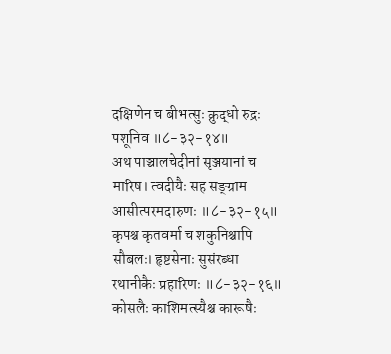दक्षिणेन च बीभत्सुः क्रुद्धो रुद्रः पशूनिव ॥८-३२-१४॥
अथ पाञ्चालचेदीनां सृञ्जयानां च मारिष। त्वदीयैः सह सङ्ग्राम आसीत्परमदारुणः ॥८-३२-१५॥
कृपश्च कृतवर्मा च शकुनिश्चापि सौबलः। हृष्टसेनाः सुसंरब्धा रथानीकैः प्रहारिणः ॥८-३२-१६॥
कोसलैः काशिमत्स्यैश्च कारूषैः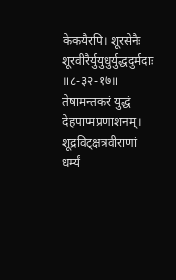केकयैरपि। शूरसेनैः शूरवीरैर्युयुधुर्युद्धदुर्मदाः ॥८-३२-१७॥
तेषामन्तकरं युद्धं देहपाप्मप्रणाशनम्। शूद्रविट्क्षत्रवीराणां धर्म्यं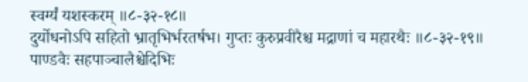स्वर्ग्यं यशस्करम् ॥८-३२-१८॥
दुर्योधनोऽपि सहितो भ्रातृभिर्भरतर्षभ। गुप्तः कुरुप्रवीरैश्च मद्राणां च महारथैः ॥८-३२-१९॥
पाण्डवैः सहपाञ्चालैश्चेदिभिः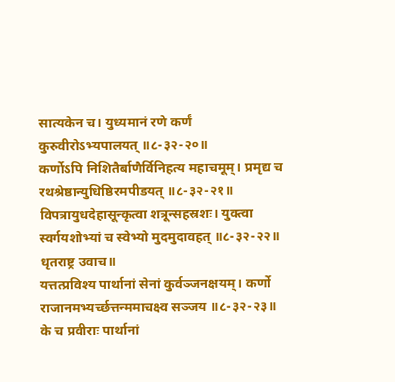सात्यकेन च। युध्यमानं रणे कर्णं कुरुवीरोऽभ्यपालयत् ॥८-३२-२०॥
कर्णोऽपि निशितैर्बाणैर्विनिहत्य महाचमूम्। प्रमृद्य च रथश्रेष्ठान्युधिष्ठिरमपीडयत् ॥८-३२-२१॥
विपत्रायुधदेहासून्कृत्वा शत्रून्सहस्रशः। युक्त्वा स्वर्गयशोभ्यां च स्वेभ्यो मुदमुदावहत् ॥८-३२-२२॥
धृतराष्ट्र उवाच॥
यत्तत्प्रविश्य पार्थानां सेनां कुर्वञ्जनक्षयम्। कर्णो राजानमभ्यर्च्छत्तन्ममाचक्ष्व सञ्जय ॥८-३२-२३॥
के च प्रवीराः पार्थानां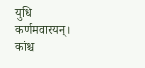युधि कर्णमवारयन्। कांश्च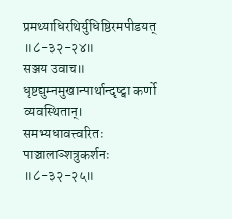प्रमथ्याधिरथिर्युधिष्ठिरमपीडयत् ॥८-३२-२४॥
सञ्जय उवाच॥
धृष्टद्युम्नमुखान्पार्थान्दृष्ट्वा कर्णो व्यवस्थितान्। समभ्यधावत्त्वरितः पाञ्चालाञ्शत्रुकर्शनः ॥८-३२-२५॥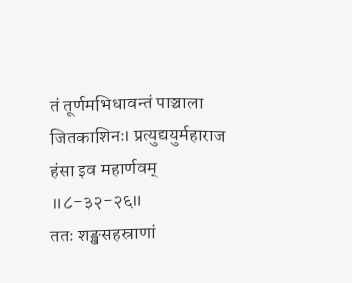तं तूर्णमभिधावन्तं पाञ्चाला जितकाशिनः। प्रत्युद्ययुर्महाराज हंसा इव महार्णवम् ॥८-३२-२६॥
ततः शङ्खसहस्राणां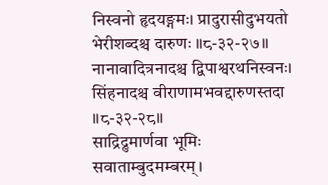निस्वनो हृदयङ्गमः। प्रादुरासीदुभयतो भेरीशब्दश्च दारुणः ॥८-३२-२७॥
नानावादित्रनादश्च द्विपाश्वरथनिस्वनः। सिंहनादश्च वीराणामभवद्दारुणस्तदा ॥८-३२-२८॥
साद्रिद्रुमार्णवा भूमिः सवाताम्बुदमम्बरम्।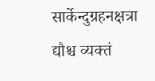सार्केन्दुग्रहनक्षत्रा द्यौश्च व्यक्तं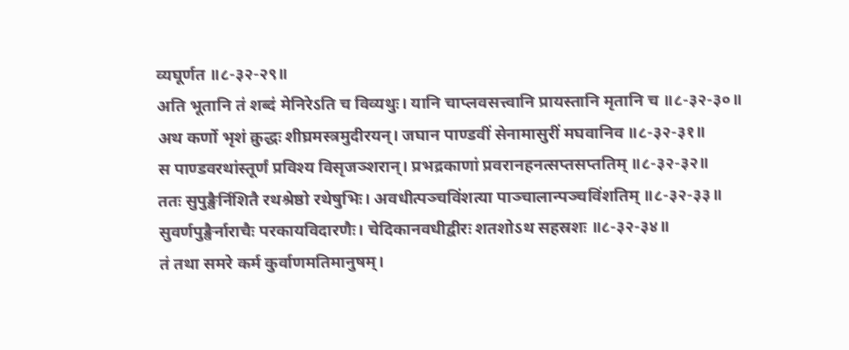व्यघूर्णत ॥८-३२-२९॥
अति भूतानि तं शब्दं मेनिरेऽति च विव्यथुः। यानि चाप्लवसत्त्वानि प्रायस्तानि मृतानि च ॥८-३२-३०॥
अथ कर्णो भृशं क्रुद्धः शीघ्रमस्त्रमुदीरयन्। जघान पाण्डवीं सेनामासुरीं मघवानिव ॥८-३२-३१॥
स पाण्डवरथांस्तूर्णं प्रविश्य विसृजञ्शरान्। प्रभद्रकाणां प्रवरानहनत्सप्तसप्ततिम् ॥८-३२-३२॥
ततः सुपुङ्खैर्निशितै रथश्रेष्ठो रथेषुभिः। अवधीत्पञ्चविंशत्या पाञ्चालान्पञ्चविंशतिम् ॥८-३२-३३॥
सुवर्णपुङ्खैर्नाराचैः परकायविदारणैः। चेदिकानवधीद्वीरः शतशोऽथ सहस्रशः ॥८-३२-३४॥
तं तथा समरे कर्म कुर्वाणमतिमानुषम्।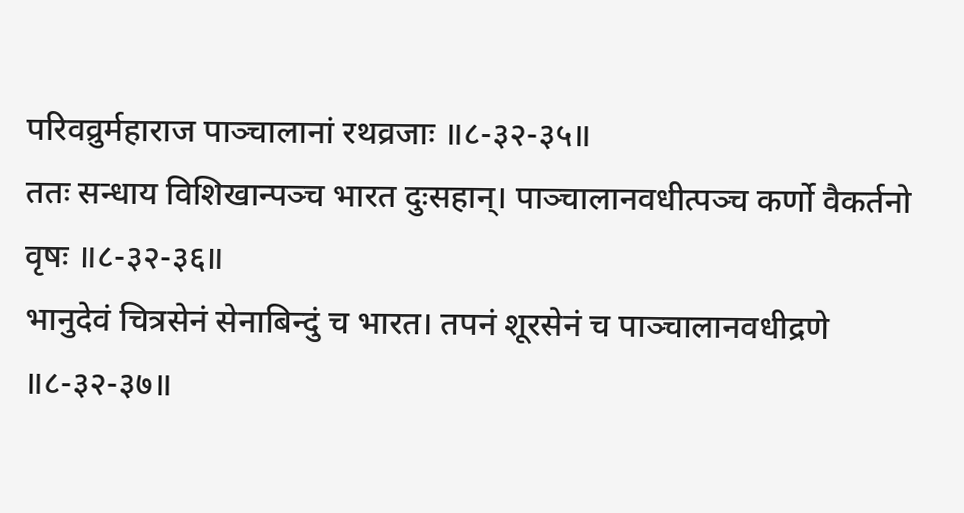परिवव्रुर्महाराज पाञ्चालानां रथव्रजाः ॥८-३२-३५॥
ततः सन्धाय विशिखान्पञ्च भारत दुःसहान्। पाञ्चालानवधीत्पञ्च कर्णो वैकर्तनो वृषः ॥८-३२-३६॥
भानुदेवं चित्रसेनं सेनाबिन्दुं च भारत। तपनं शूरसेनं च पाञ्चालानवधीद्रणे ॥८-३२-३७॥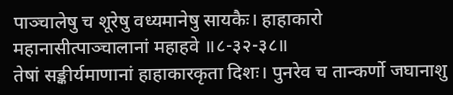पाञ्चालेषु च शूरेषु वध्यमानेषु सायकैः। हाहाकारो महानासीत्पाञ्चालानां महाहवे ॥८-३२-३८॥
तेषां सङ्कीर्यमाणानां हाहाकारकृता दिशः। पुनरेव च तान्कर्णो जघानाशु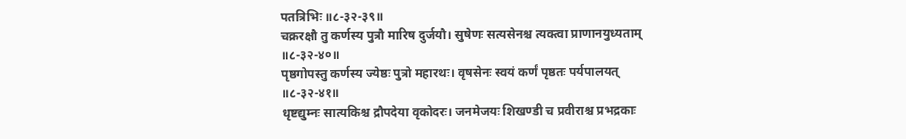पतत्रिभिः ॥८-३२-३९॥
चक्ररक्षौ तु कर्णस्य पुत्रौ मारिष दुर्जयौ। सुषेणः सत्यसेनश्च त्यक्त्वा प्राणानयुध्यताम् ॥८-३२-४०॥
पृष्ठगोपस्तु कर्णस्य ज्येष्ठः पुत्रो महारथः। वृषसेनः स्वयं कर्णं पृष्ठतः पर्यपालयत् ॥८-३२-४१॥
धृष्टद्युम्नः सात्यकिश्च द्रौपदेया वृकोदरः। जनमेजयः शिखण्डी च प्रवीराश्च प्रभद्रकाः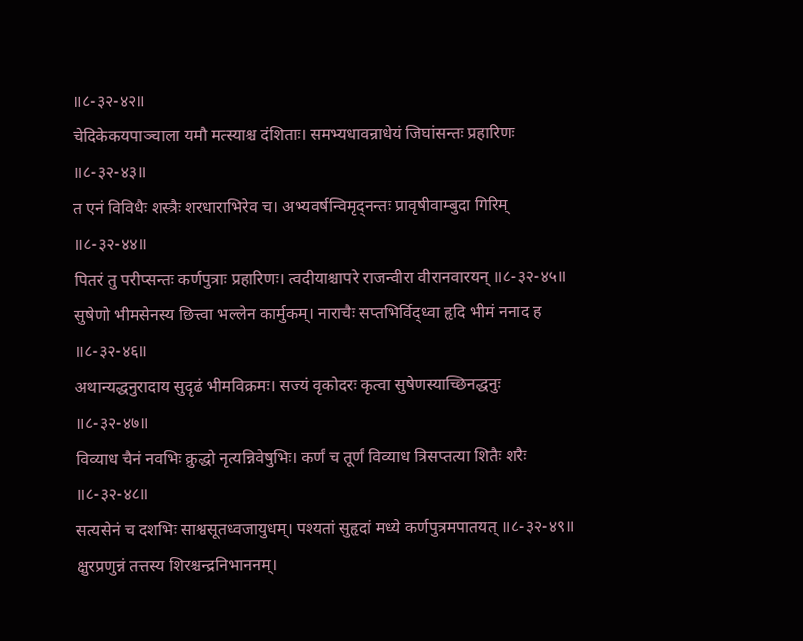॥८-३२-४२॥
चेदिकेकयपाञ्चाला यमौ मत्स्याश्च दंशिताः। समभ्यधावन्राधेयं जिघांसन्तः प्रहारिणः ॥८-३२-४३॥
त एनं विविधैः शस्त्रैः शरधाराभिरेव च। अभ्यवर्षन्विमृद्नन्तः प्रावृषीवाम्बुदा गिरिम् ॥८-३२-४४॥
पितरं तु परीप्सन्तः कर्णपुत्राः प्रहारिणः। त्वदीयाश्चापरे राजन्वीरा वीरानवारयन् ॥८-३२-४५॥
सुषेणो भीमसेनस्य छित्त्वा भल्लेन कार्मुकम्। नाराचैः सप्तभिर्विद्ध्वा हृदि भीमं ननाद ह ॥८-३२-४६॥
अथान्यद्धनुरादाय सुदृढं भीमविक्रमः। सज्यं वृकोदरः कृत्वा सुषेणस्याच्छिनद्धनुः ॥८-३२-४७॥
विव्याध चैनं नवभिः क्रुद्धो नृत्यन्निवेषुभिः। कर्णं च तूर्णं विव्याध त्रिसप्तत्या शितैः शरैः ॥८-३२-४८॥
सत्यसेनं च दशभिः साश्वसूतध्वजायुधम्। पश्यतां सुहृदां मध्ये कर्णपुत्रमपातयत् ॥८-३२-४९॥
क्षुरप्रणुन्नं तत्तस्य शिरश्चन्द्रनिभाननम्।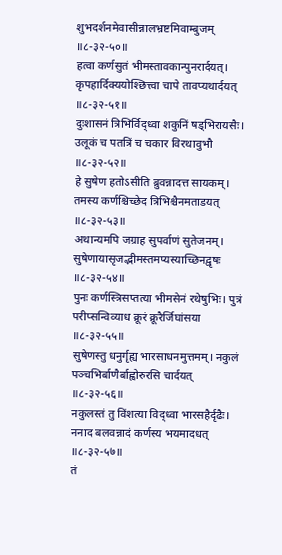शुभदर्शनमेवासीन्नालभ्रष्टमिवाम्बुजम् ॥८-३२-५०॥
हत्वा कर्णसुतं भीमस्तावकान्पुनरार्दयत्। कृपहार्दिक्ययोश्छित्त्वा चापे तावप्यथार्दयत् ॥८-३२-५१॥
दुःशासनं त्रिभिर्विद्ध्वा शकुनिं षड्भिरायसैः। उलूकं च पतत्रिं च चकार विरथावुभौ ॥८-३२-५२॥
हे सुषेण हतोऽसीति ब्रुवन्नादत्त सायकम्। तमस्य कर्णश्चिच्छेद त्रिभिश्चैनमताडयत् ॥८-३२-५३॥
अथान्यमपि जग्राह सुपर्वाणं सुतेजनम्। सुषेणायासृजद्भीमस्तमप्यस्याच्छिनद्वृषः ॥८-३२-५४॥
पुनः कर्णस्त्रिसप्तत्या भीमसेनं रथेषुभिः। पुत्रं परीप्सन्विव्याध क्रूरं क्रूरैर्जिघांसया ॥८-३२-५५॥
सुषेणस्तु धनुर्गृह्य भारसाधनमुत्तमम्। नकुलं पञ्चभिर्बाणैर्बाह्वोरुरसि चार्दयत् ॥८-३२-५६॥
नकुलस्तं तु विंशत्या विद्ध्वा भारसहैर्दृढैः। ननाद बलवन्नादं कर्णस्य भयमादधत् ॥८-३२-५७॥
तं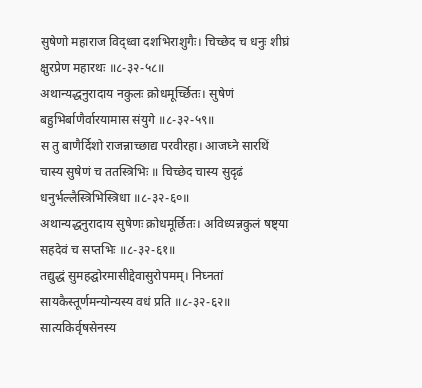सुषेणो महाराज विद्ध्वा दशभिराशुगैः। चिच्छेद च धनुः शीघ्रं क्षुरप्रेण महारथः ॥८-३२-५८॥
अथान्यद्धनुरादाय नकुलः क्रोधमूर्च्छितः। सुषेणं बहुभिर्बाणैर्वारयामास संयुगे ॥८-३२-५९॥
स तु बाणैर्दिशो राजन्नाच्छाद्य परवीरहा। आजघ्ने सारथिं चास्य सुषेणं च ततस्त्रिभिः ॥ चिच्छेद चास्य सुदृढं धनुर्भल्लैस्त्रिभिस्त्रिधा ॥८-३२-६०॥
अथान्यद्धनुरादाय सुषेणः क्रोधमूर्छितः। अविध्यन्नकुलं षष्ट्या सहदेवं च सप्तभिः ॥८-३२-६१॥
तद्युद्धं सुमहद्घोरमासीद्देवासुरोपमम्। निघ्नतां सायकैस्तूर्णमन्योन्यस्य वधं प्रति ॥८-३२-६२॥
सात्यकिर्वृषसेनस्य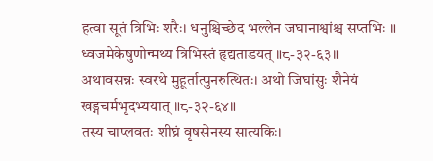हत्वा सूतं त्रिभिः शरैः। धनुश्चिच्छेद भल्लेन जघानाश्वांश्च सप्तभिः ॥ ध्वजमेकेषुणोन्मथ्य त्रिभिस्तं हृद्यताडयत् ॥८-३२-६३॥
अथावसन्नः स्वरथे मुहूर्तात्पुनरुत्थितः। अथो जिघांसुः शैनेयं खड्गचर्मभृदभ्ययात् ॥८-३२-६४॥
तस्य चाप्लवतः शीघ्रं वृषसेनस्य सात्यकिः।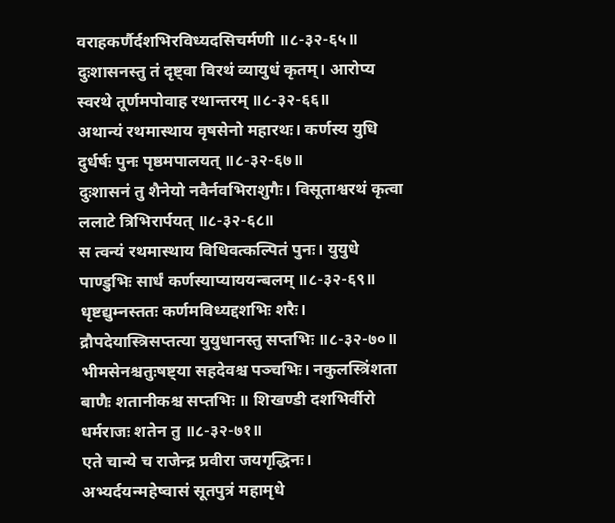वराहकर्णैर्दशभिरविध्यदसिचर्मणी ॥८-३२-६५॥
दुःशासनस्तु तं दृष्ट्वा विरथं व्यायुधं कृतम्। आरोप्य स्वरथे तूर्णमपोवाह रथान्तरम् ॥८-३२-६६॥
अथान्यं रथमास्थाय वृषसेनो महारथः। कर्णस्य युधि दुर्धर्षः पुनः पृष्ठमपालयत् ॥८-३२-६७॥
दुःशासनं तु शैनेयो नवैर्नवभिराशुगैः। विसूताश्वरथं कृत्वा ललाटे त्रिभिरार्पयत् ॥८-३२-६८॥
स त्वन्यं रथमास्थाय विधिवत्कल्पितं पुनः। युयुधे पाण्डुभिः सार्धं कर्णस्याप्याययन्बलम् ॥८-३२-६९॥
धृष्टद्युम्नस्ततः कर्णमविध्यद्दशभिः शरैः। द्रौपदेयास्त्रिसप्तत्या युयुधानस्तु सप्तभिः ॥८-३२-७०॥
भीमसेनश्चतुःषष्ट्या सहदेवश्च पञ्चभिः। नकुलस्त्रिंशता बाणैः शतानीकश्च सप्तभिः ॥ शिखण्डी दशभिर्वीरो धर्मराजः शतेन तु ॥८-३२-७१॥
एते चान्ये च राजेन्द्र प्रवीरा जयगृद्धिनः। अभ्यर्दयन्महेष्वासं सूतपुत्रं महामृधे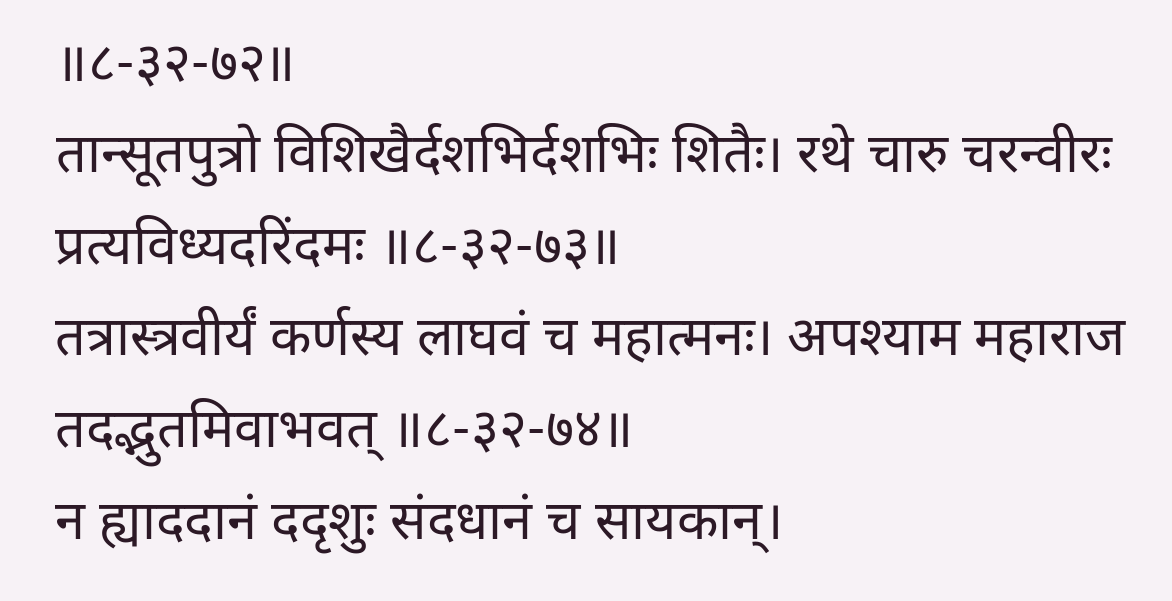॥८-३२-७२॥
तान्सूतपुत्रो विशिखैर्दशभिर्दशभिः शितैः। रथे चारु चरन्वीरः प्रत्यविध्यदरिंदमः ॥८-३२-७३॥
तत्रास्त्रवीर्यं कर्णस्य लाघवं च महात्मनः। अपश्याम महाराज तदद्भुतमिवाभवत् ॥८-३२-७४॥
न ह्याददानं ददृशुः संदधानं च सायकान्।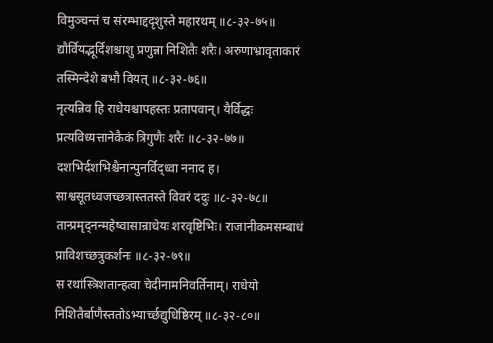विमुञ्चन्तं च संरम्भाद्ददृशुस्ते महारथम् ॥८-३२-७५॥
द्यौर्वियद्भूर्दिशश्चाशु प्रणुन्ना निशितैः शरैः। अरुणाभ्रावृताकारं तस्मिन्देशे बभौ वियत् ॥८-३२-७६॥
नृत्यन्निव हि राधेयश्चापहस्तः प्रतापवान्। यैर्विद्धः प्रत्यविध्यत्तानेकैकं त्रिगुणैः शरैः ॥८-३२-७७॥
दशभिर्दशभिश्चैनान्पुनर्विद्ध्वा ननाद ह। साश्वसूतध्वजच्छत्रास्ततस्ते विवरं ददुः ॥८-३२-७८॥
तान्प्रमृद्नन्महेष्वासान्राधेयः शरवृष्टिभिः। राजानीकमसम्बाधं प्राविशच्छत्रुकर्शनः ॥८-३२-७९॥
स रथांस्त्रिशतान्हत्वा चेदीनामनिवर्तिनाम्। राधेयो निशितैर्बाणैस्ततोऽभ्यार्च्छद्युधिष्ठिरम् ॥८-३२-८०॥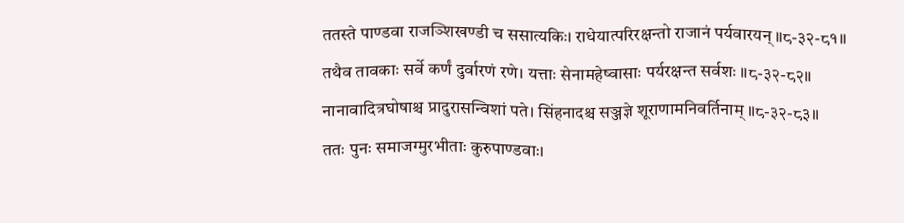ततस्ते पाण्डवा राजञ्शिखण्डी च ससात्यकिः। राधेयात्परिरक्षन्तो राजानं पर्यवारयन् ॥८-३२-८१॥
तथैव तावकाः सर्वे कर्णं दुर्वारणं रणे। यत्ताः सेनामहेष्वासाः पर्यरक्षन्त सर्वशः ॥८-३२-८२॥
नानावादित्रघोषाश्च प्रादुरासन्विशां पते। सिंहनादश्च सञ्जज्ञे शूराणामनिवर्तिनाम् ॥८-३२-८३॥
ततः पुनः समाजग्मुरभीताः कुरुपाण्डवाः।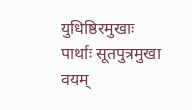युधिष्ठिरमुखाः पार्थाः सूतपुत्रमुखा वयम्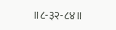॥८-३२-८४॥